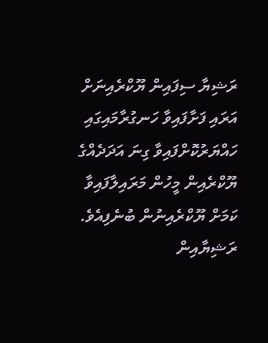ރަޝިޔާ ސިފައިން ޔޫކްރެއިނަށް އަރައި ފަށާފައިވާ ހަނގުރާމައިގައި ހައްޔަރުކޮށްފައިވާ ގިނަ އަދަދެއްގެ ޔޫކްރެއިން މީހުން މަރައިލާފައިވާ ކަމަށް ޔޫކްރެއިނުން ބުނެފިއެވެ. ރަޝިޔާއިން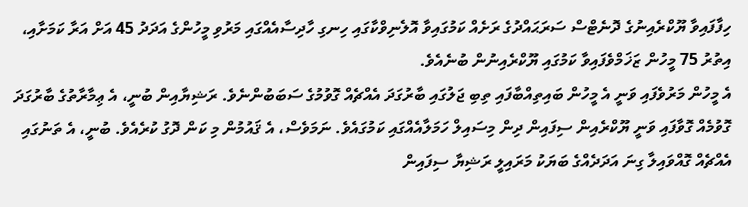ހިފާފައިވާ ޔޫކްރެއިނުގެ ދޮނެޓްސް ސަރަޙައްދުގެ ރަށެއް ކަމުގައިވާ އޮލެނިވްކާގައި ހިނގި ހާދިސާއެއްގައި މަރުވި މީހުންގެ އަދަދު 45 އަށް އަރާ ކަމަށާއި، އިތުރު 75 މީހުން ޒަޚަމްވެފައިވާ ކަމުގައި ޔޫކްރެއިނުން ބުނެއެވެ.
އެ މީހުން މަރުވެފައި ވަނީ އެ މީހުން ބައިތިއްބާފައި ތިބި ޖަލުގައި ބާރުގަދަ އެއްޗެއް ގޮވުމުގެ ސަބަބުންނެވެ. ރަޝިޔާއިން ބުނީ، އެ ޢިމާރާތުގެ ބާރުގަދަ ގޮވުމެއް ގޮވާފައި ވަނީ ޔޫކްރެއިން ސިފައިން ދިން މިސައިލް ހަމަލާއެއްގައި ކަމުގައެވެ. ނަމަވެސް، އެ ޤައުމުން މި ކަން ދޮގު ކުރެއެވެ. ބުނީ، އެ ތަނުގައި އެއްޗެއް ގޮއްވައިލާ ގިނަ އަދަދެއްގެ ބަޔަކު މަރައިލީ ރަޝިޔާ ސިފައިން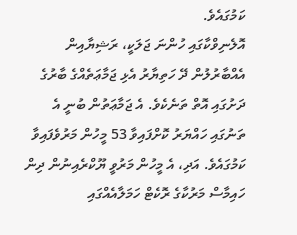ކަމުގައެވެ.
އޮލެނިވްކާގައި ހުންނަ ޖަލަކީ، ރަޝިޔާއިން އެއްބާރުލުން ދޭ ހަތިޔާރު އެޅި ޖަމާޢަތެއްގެ ބާރުގެ ދަށުގައި އޮތް ތަނެކެވެ. އެ ޖަމާޢަތުން ބުނީ އެ ތަނުގައި ހައްޔަރު ކޮށްފައިވާ 53 މީހުން މަރުވެފައިވާ ކަމުގައެވެ. އަދި، އެ މީހުން މަރުވީ ޔޫކްރެއިނުން ދިން ހައިމާސް މަރުކާގެ ރޮކެޓް ހަމަލާއެއްގައި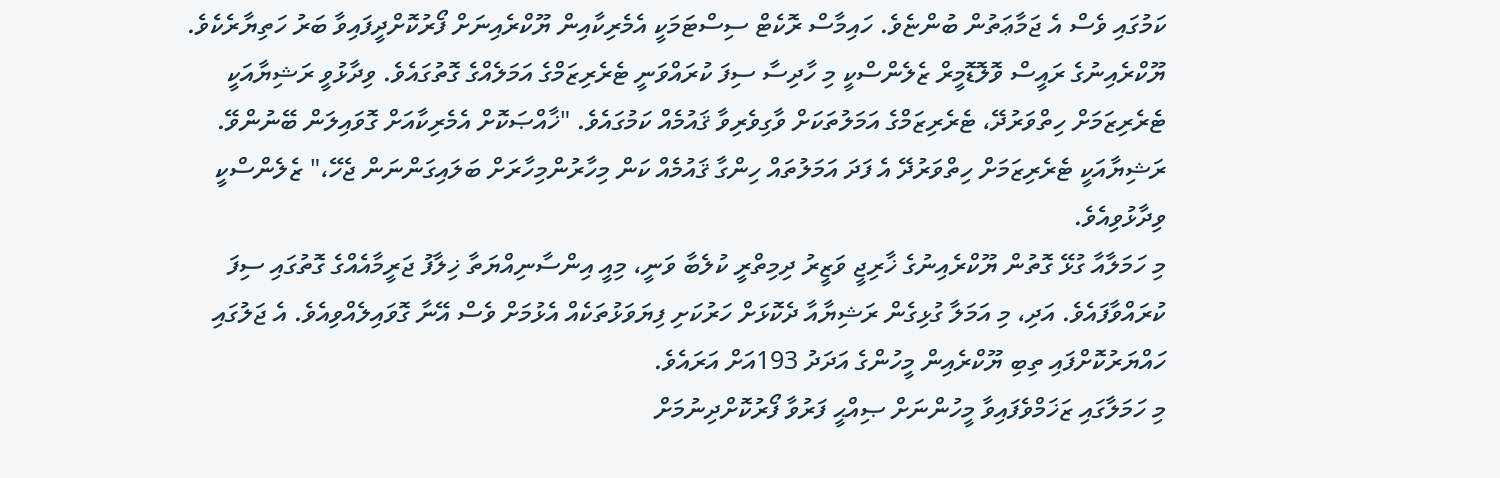ކަމުގައި ވެސް އެ ޖަމާޢަތުން ބުންޏެވެ. ހައިމާސް ރޮކެޓް ސިސްޓަމަކީ އެމެރިކާއިން ޔޫކްރެއިނަށް ފޯރުކޮށްދީފައިވާ ބަރު ހަތިޔާރެކެވެ.
ޔޫކްރެއިނުގެ ރައީސް ވޮލޮޑޮމީރް ޒެލެންސްކީ މި ހާދިސާ ސިފަ ކުރައްވަނީ ޓެރެރިޒަމްގެ އަމަލެއްގެ ގޮތުގައެވެ. ވިދާޅުވީ ރަޝިޔާއަކީ ޓެރެރިޒަމަށް ހިތްވަރުދޭ، ޓެރެރިޒަމްގެ އަމަލުތަކަށް ވާގިވެރިވާ ޤައުމެއް ކަމުގައެވެ. "ޚާއްޞަކޮށް އެމެރިކާއަށް ގޮވައިލަން ބޭނުންވޭ. ރަޝިޔާއަކީ ޓެރެރިޒަމަށް ހިތްވަރުދޭ އެ ފަދަ އަމަލުތައް ހިންގާ ޤައުމެއް ކަން މިހާރުންމިހާރަށް ބަލައިގަންނަން ޖެހޭ،" ޒެލެންސްކީ ވިދާޅުވިއެވެ.
މި ހަމަލާއާ ގުޅޭ ގޮތުން ޔޫކްރެއިނުގެ ޚާރިޖީ ވަޒީރު ދިމިތްރީ ކުލެބާ ވަނީ، މިއީ އިންސާނިއްޔަތާ ޚިލާފު ޖަރީމާއެއްގެ ގޮތުގައި ސިފަ ކުރައްވާފައެވެ. އަދި، މި އަމަލާ ގުޅިގެން ރަޝިޔާއާ ދެކޮޅަށް ހަރުކަށި ފިޔަވަޅުތަކެއް އެޅުމަށް ވެސް އޭނާ ގޮވައިލެއްވިއެވެ. އެ ޖަލުގައި ހައްޔަރުކޮށްފައި ތިބި ޔޫކްރެއިން މީހުންގެ އަދަދު 193އަށް އަރައެވެ.
މި ހަމަލާގައި ޒަޚަމްވެފައިވާ މީހުންނަށް ޞިއްޙީ ފަރުވާ ފޯރުކޮށްދިނުމަށް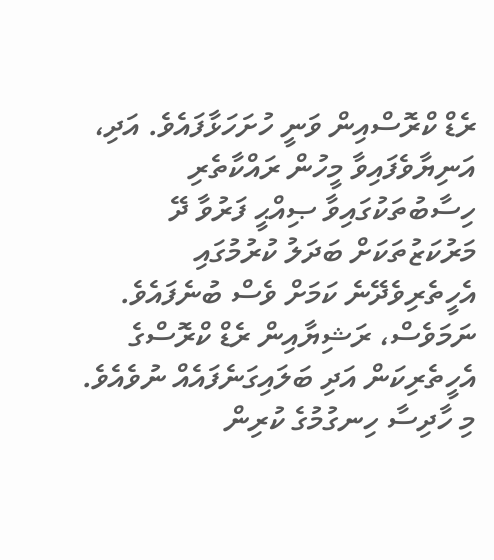ރެޑް ކްރޮސްއިން ވަނީ ހުށަހަޅާފައެވެ. އަދި، އަނިޔާވެފައިވާ މީހުން ރައްކާތެރި ހިސާބުތަކުގައިވާ ޞިއްޙީ ފަރުވާ ދޭ މަރުކަޒުތަކަށް ބަދަލު ކުރުމުގައި އެހީތެރިވެދޭނެ ކަމަށް ވެސް ބުނެފައެވެ. ނަމަވެސް، ރަޝިޔާއިން ރެޑް ކްރޮސްގެ އެހީތެރިކަން އަދި ބަލައިގަނެފައެއް ނުވެއެވެ.
މި ހާދިސާ ހިނގުމުގެ ކުރިން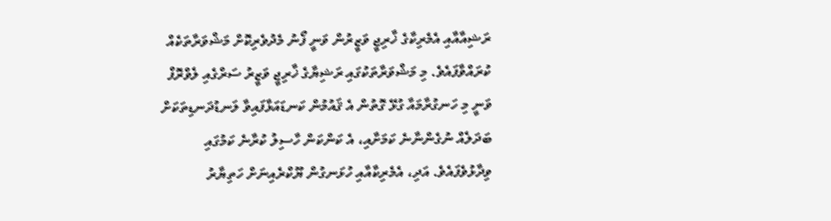ރަޝިއާއާއި އެމެރިކާގެ ޚާރިޖީ ވަޒީރުން ވަނީ ފޯނު މެދުވެރިކޮށް މަޝްވަރާތަކެއް ކުރައްވާފައެވެ. މި މަޝްވަރާތަކުގައި ރަޝިޔާގެ ޚާރިޖީ ވަޒީރު ސަރްގެއި ލެވްރޮފް ވަނީ މި ހަނގުރާމައާ ގުޅޭ ގޮތުން އެ ޤައުމުން ކަނޑައަޅާފައިވާ ލަނޑުދަނޑިތަކަށް ބަދަލެއް ނުގެންނާނެ ކަމަށާއި، އެ ކަންކަން ހާސިލު ކުރާނެ ކަމުގައި ވިދާޅުވެފައެވެ. އަދި، އެމެރިކާއާއި ހުޅަނގުން ޔޫކްރެއިނަށް ހަތިޔާރު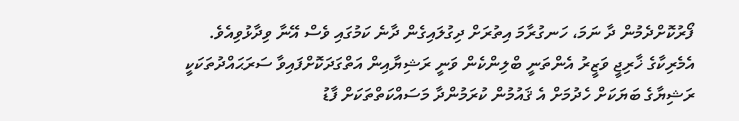ފޯރުކޮށްދެމުން ދާ ނަމަ، ހަނގުރާމަ އިތުރަށް ދިގުލައިގެން ދާނެ ކަމުގައި ވެސް އޭނާ ވިދާޅުވިއެވެ.
އެމެރިކާގެ ޚާރިޖީ ވަޒީރު އެންތަނީ ބްލިންކެން ވަނީ ރަޝިޔާއިން އަތްގަދަކޮށްފައިވާ ސަރަޙައްދުތަކަކީ ރަޝިޔާގެ ބަޔަކަށް ހެދުމަށް އެ ޤައުމުން ކުރަމުންދާ މަސައްކަތްތަކަށް ފާޑު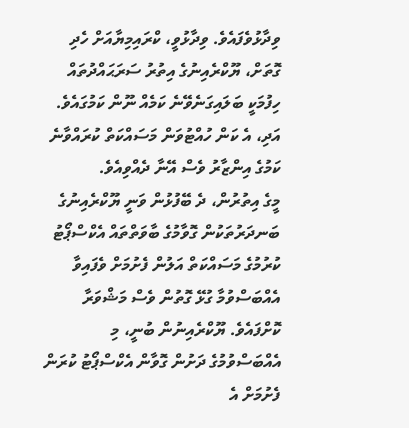ވިދާޅުވެފައެވެ. ވިދާޅުވީ، ކްރައިމިޔާއަށް ހެދި ގޮތަށް، ޔޫކްރެއިނުގެ އިތުރު ސަރަޙައްދުތައް ހިފުމަކީ ބަލައިގަނެވޭނެ ކަމެއް ނޫން ކަމުގައެވެ. އަދި، އެ ކަން ހުއްޓުވަން މަސައްކަތް ކުރައްވާނެ ކަމުގެ އިންޒާރު ވެސް އޭނާ ދެއްވިއެވެ.
މީގެ އިތުރުން، ދެ ބޭފުޅުން ވަނީ ޔޫކްރެއިނުގެ ބަނދަރުތަކުން ގޮވާމުގެ ބާވަތްތައް އެކްސްޕޯޓު ކުރުމުގެ މަސައްކަތް އަލުން ފެށުމަށް ވެފައިވާ އެއްބަސްވުމާ ގުޅޭ ގޮތުން ވެސް މަޝްވަރާ ކޮށްފައެވެ. ޔޫކްރެއިނުން ބުނީ، މި އެއްބަސްވުމުގެ ދަށުން ގޮވާން އެކްސްޕޯޓު ކުރަން ފެށުމަށް އެ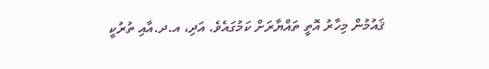ޤައުމުން މިހާރު އޮތީ ތައްޔާރަށް ކަމުގައެވެ. އަދި، އ.ދ.އާއި ތުރުކީ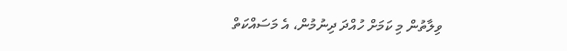ވިލާތުން މި ކަމަށް ހުއްދަ ދިނުމުން، އެ މަސައްކަތް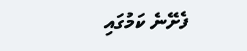ފެށޭނެ ކަމުގައި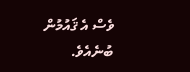ވެސް އެ ޤައުމުން ބުނެއެވެ.